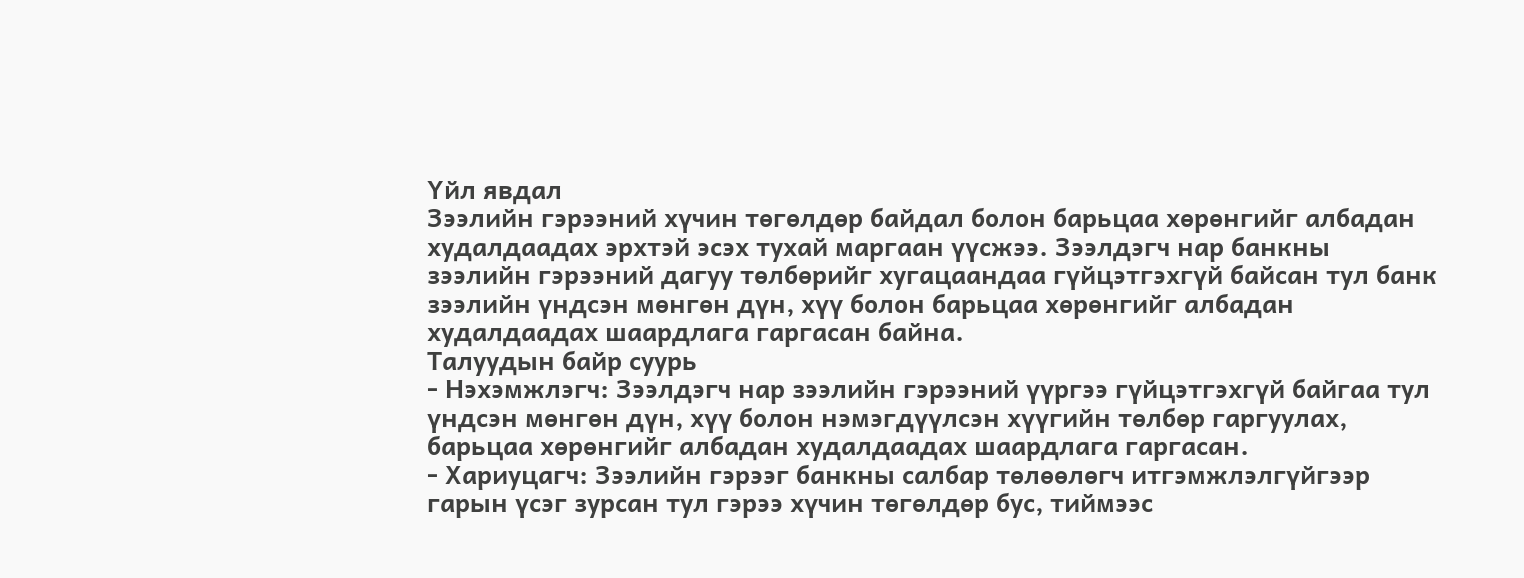Үйл явдал
Зээлийн гэрээний хүчин төгөлдөр байдал болон барьцаа хөрөнгийг албадан худалдаадах эрхтэй эсэх тухай маргаан үүсжээ. Зээлдэгч нар банкны зээлийн гэрээний дагуу төлбөрийг хугацаандаа гүйцэтгэхгүй байсан тул банк зээлийн үндсэн мөнгөн дүн, хүү болон барьцаа хөрөнгийг албадан худалдаадах шаардлага гаргасан байна.
Талуудын байр суурь
- Нэхэмжлэгч: Зээлдэгч нар зээлийн гэрээний үүргээ гүйцэтгэхгүй байгаа тул үндсэн мөнгөн дүн, хүү болон нэмэгдүүлсэн хүүгийн төлбөр гаргуулах, барьцаа хөрөнгийг албадан худалдаадах шаардлага гаргасан.
- Хариуцагч: Зээлийн гэрээг банкны салбар төлөөлөгч итгэмжлэлгүйгээр гарын үсэг зурсан тул гэрээ хүчин төгөлдөр бус, тиймээс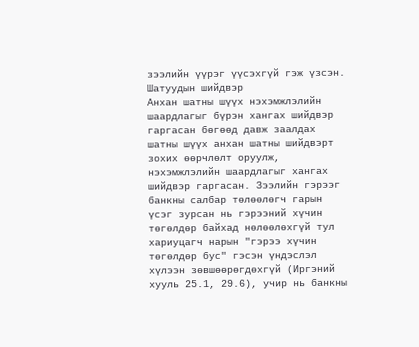зээлийн үүрэг үүсэхгүй гэж үзсэн.
Шатуудын шийдвэр
Анхан шатны шүүх нэхэмжлэлийн шаардлагыг бүрэн хангах шийдвэр гаргасан бөгөөд давж заалдах шатны шүүх анхан шатны шийдвэрт зохих өөрчлөлт оруулж, нэхэмжлэлийн шаардлагыг хангах шийдвэр гаргасан. Зээлийн гэрээг банкны салбар төлөөлөгч гарын үсэг зурсан нь гэрээний хүчин төгөлдөр байхад нөлөөлөхгүй тул хариуцагч нарын "гэрээ хүчин төгөлдөр бус" гэсэн үндэслэл хүлээн зөвшөөрөгдөхгүй (Иргэний хууль 25.1, 29.6), учир нь банкны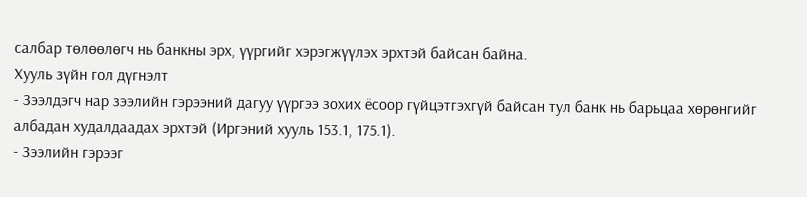салбар төлөөлөгч нь банкны эрх, үүргийг хэрэгжүүлэх эрхтэй байсан байна.
Хууль зүйн гол дүгнэлт
- Зээлдэгч нар зээлийн гэрээний дагуу үүргээ зохих ёсоор гүйцэтгэхгүй байсан тул банк нь барьцаа хөрөнгийг албадан худалдаадах эрхтэй (Иргэний хууль 153.1, 175.1).
- Зээлийн гэрээг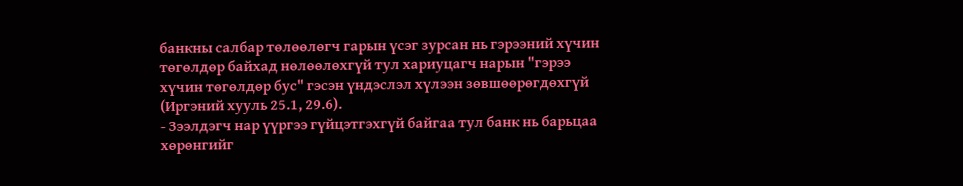банкны салбар төлөөлөгч гарын үсэг зурсан нь гэрээний хүчин төгөлдөр байхад нөлөөлөхгүй тул хариуцагч нарын "гэрээ хүчин төгөлдөр бус" гэсэн үндэслэл хүлээн зөвшөөрөгдөхгүй (Иргэний хууль 25.1, 29.6).
- Зээлдэгч нар үүргээ гүйцэтгэхгүй байгаа тул банк нь барьцаа хөрөнгийг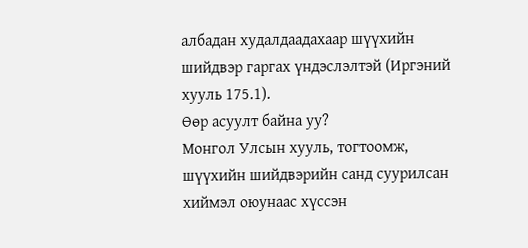албадан худалдаадахаар шүүхийн шийдвэр гаргах үндэслэлтэй (Иргэний хууль 175.1).
Өөр асуулт байна уу?
Монгол Улсын хууль, тогтоомж, шүүхийн шийдвэрийн санд суурилсан хиймэл оюунаас хүссэн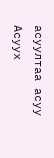асуултаа асуу
Асуух